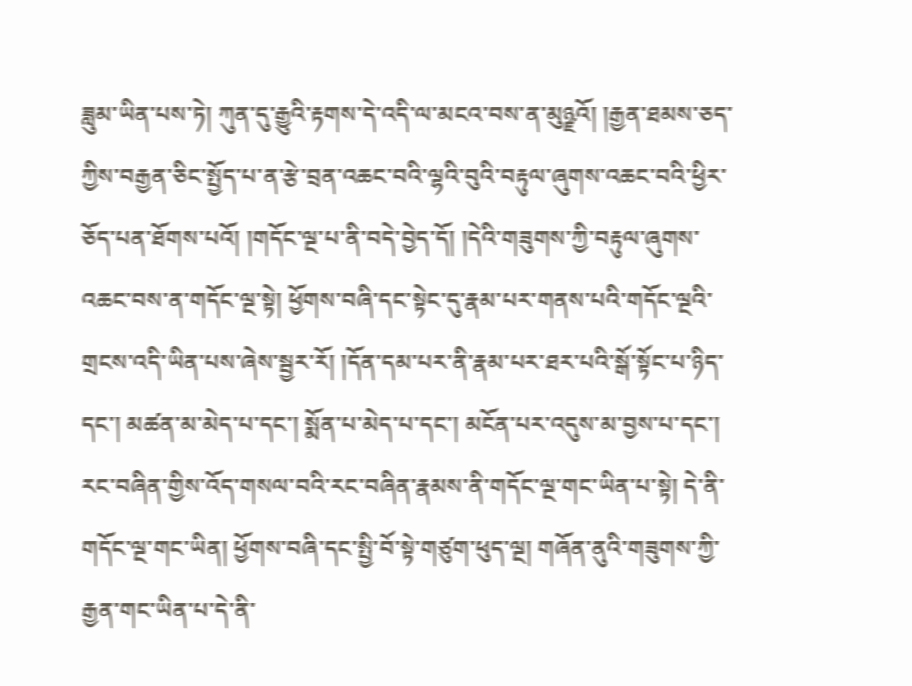ཟླུམ་ཡིན་པས་ཏེ། ཀུན་དུ་རྒྱུའི་རྟགས་དེ་འདི་ལ་མངའ་བས་ན་མུཉྫའོ། །རྒྱན་ཐམས་ཅད་ཀྱིས་བརྒྱན་ཅིང་སྤྱོད་པ་ན་རྩེ་བྲན་འཆང་བའི་ལྷའི་བུའི་བརྟུལ་ཞུགས་འཆང་བའི་ཕྱིར་ཅོད་པན་ཐོགས་པའོ། །གདོང་ལྔ་པ་ནི་བདེ་བྱེད་དོ། །དེའི་གཟུགས་ཀྱི་བརྟུལ་ཞུགས་འཆང་བས་ན་གདོང་ལྔ་སྟེ། ཕྱོགས་བཞི་དང་སྟེང་དུ་རྣམ་པར་གནས་པའི་གདོང་ལྔའི་གྲངས་འདི་ཡིན་པས་ཞེས་སྦྱར་རོ། །དོན་དམ་པར་ནི་རྣམ་པར་ཐར་པའི་སྒོ་སྟོང་པ་ཉིད་དང་། མཚན་མ་མེད་པ་དང་། སྨོན་པ་མེད་པ་དང་། མངོན་པར་འདུས་མ་བྱས་པ་དང་། རང་བཞིན་གྱིས་འོད་གསལ་བའི་རང་བཞིན་རྣམས་ནི་གདོང་ལྔ་གང་ཡིན་པ་སྟེ། དེ་ནི་གདོང་ལྔ་གང་ཡིན། ཕྱོགས་བཞི་དང་སྤྱི་བོ་སྟེ་གཙུག་ཕུད་ལྔ། གཞོན་ནུའི་གཟུགས་ཀྱི་རྒྱན་གང་ཡིན་པ་དེ་ནི་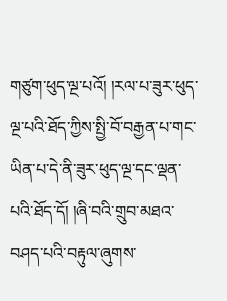གཙུག་ཕུད་ལྔ་པའོ། །རལ་པ་ཟུར་ཕུད་ལྔ་པའི་ཐོད་ཀྱིས་སྤྱི་བོ་བརྒྱན་པ་གང་ཡིན་པ་དེ་ནི་ཟུར་ཕུད་ལྔ་དང་ལྡན་པའི་ཐོད་དོ། །ཞི་བའི་གྲུབ་མཐའ་བཤད་པའི་བརྟུལ་ཞུགས་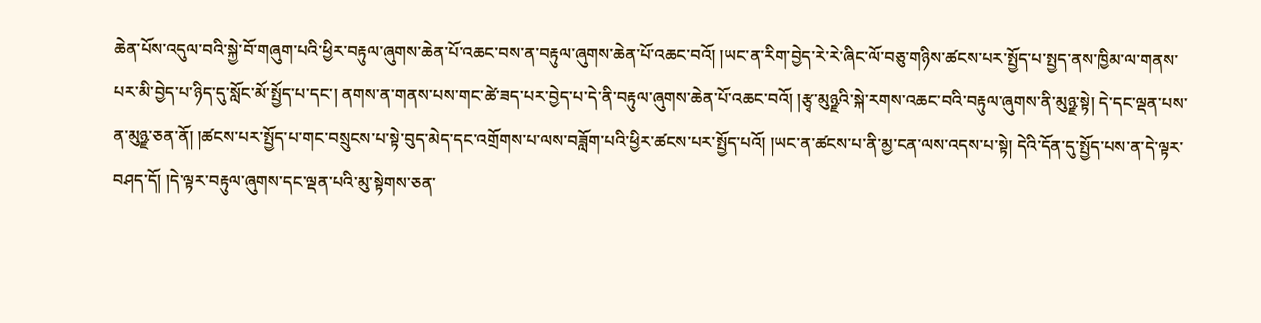ཆེན་པོས་འདུལ་བའི་སྐྱེ་བོ་གཞུག་པའི་ཕྱིར་བརྟུལ་ཞུགས་ཆེན་པོ་འཆང་བས་ན་བརྟུལ་ཞུགས་ཆེན་པོ་འཆང་བའོ། །ཡང་ན་རིག་བྱེད་རེ་རེ་ཞིང་ལོ་བཅུ་གཉིས་ཚངས་པར་སྤྱོད་པ་སྤྱད་ནས་ཁྱིམ་ལ་གནས་པར་མི་བྱེད་པ་ཉིད་དུ་སློང་མོ་སྤྱོད་པ་དང་། ནགས་ན་གནས་པས་གང་ཚེ་ཟད་པར་བྱེད་པ་དེ་ནི་བརྟུལ་ཞུགས་ཆེན་པོ་འཆང་བའོ། །རྩྭ་མུཉྫའི་སྐེ་རགས་འཆང་བའི་བརྟུལ་ཞུགས་ནི་མུཉྫ་སྟེ། དེ་དང་ལྡན་པས་ན་མུཉྫ་ཅན་ནོ། །ཚངས་པར་སྤྱོད་པ་གང་བསྲུངས་པ་སྟེ་བུད་མེད་དང་འགྲོགས་པ་ལས་བཟློག་པའི་ཕྱིར་ཚངས་པར་སྤྱོད་པའོ། །ཡང་ན་ཚངས་པ་ནི་མྱ་ངན་ལས་འདས་པ་སྟེ། དེའི་དོན་དུ་སྤྱོད་པས་ན་དེ་ལྟར་བཤད་དོ། །དེ་ལྟར་བརྟུལ་ཞུགས་དང་ལྡན་པའི་མུ་སྟེགས་ཅན་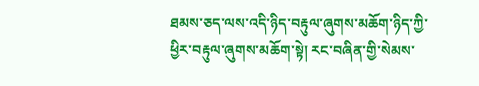ཐམས་ཅད་ལས་འདི་ཉིད་བརྟུལ་ཞུགས་མཆོག་ཉིད་ཀྱི་ཕྱིར་བརྟུལ་ཞུགས་མཆོག་སྟེ། རང་བཞིན་གྱི་སེམས་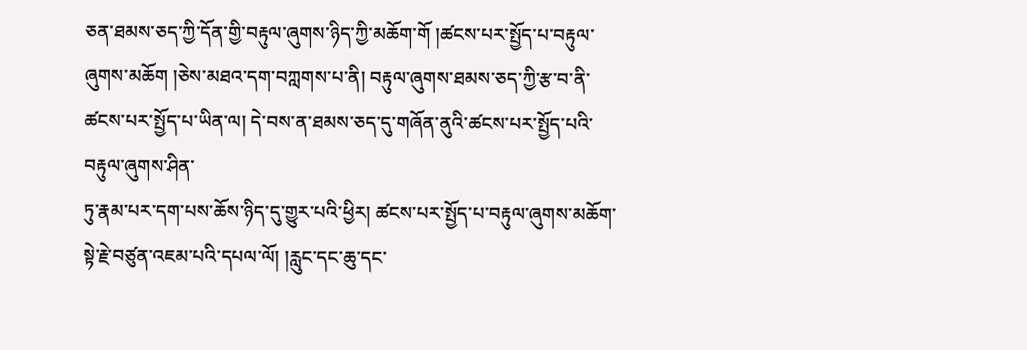ཅན་ཐམས་ཅད་ཀྱི་དོན་གྱི་བརྟུལ་ཞུགས་ཉིད་ཀྱི་མཆོག་གོ །ཚངས་པར་སྤྱོད་པ་བརྟུལ་ཞུགས་མཆོག །ཅེས་མཐའ་དག་བཀླགས་པ་ནི། བརྟུལ་ཞུགས་ཐམས་ཅད་ཀྱི་རྩ་བ་ནི་ཚངས་པར་སྤྱོད་པ་ཡིན་ལ། དེ་བས་ན་ཐམས་ཅད་དུ་གཞོན་ནུའི་ཚངས་པར་སྤྱོད་པའི་བརྟུལ་ཞུགས་ཤིན་
ཏུ་རྣམ་པར་དག་པས་ཆོས་ཉིད་དུ་གྱུར་པའི་ཕྱིར། ཚངས་པར་སྤྱོད་པ་བརྟུལ་ཞུགས་མཆོག་སྟེ་རྗེ་བཙུན་འཇམ་པའི་དཔལ་ལོ། །རླུང་དང་ཆུ་དང་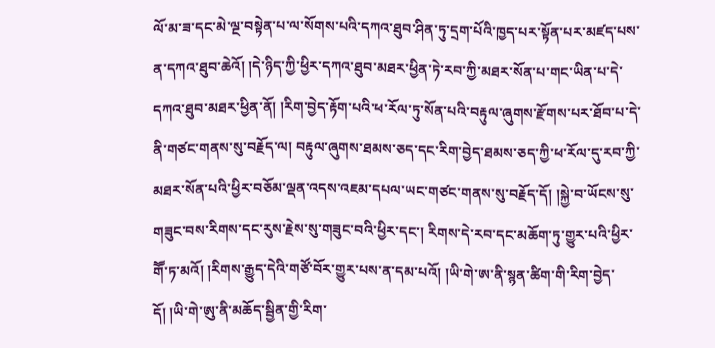ལོ་མ་ཟ་དང་མེ་ལྔ་བསྟེན་པ་ལ་སོགས་པའི་དཀའ་ཐུབ་ཤིན་ཏུ་དྲག་པོའི་ཁྱད་པར་སྟོན་པར་མཛད་པས་ན་དཀའ་ཐུབ་ཆེའོ། །དེ་ཉིད་ཀྱི་ཕྱིར་དཀའ་ཐུབ་མཐར་ཕྱིན་ཏེ་རབ་ཀྱི་མཐར་སོན་པ་གང་ཡིན་པ་དེ་དཀའ་ཐུབ་མཐར་ཕྱིན་ནོ། །རིག་བྱེད་རྟོག་པའི་ཕ་རོལ་ཏུ་སོན་པའི་བརྟུལ་ཞུགས་རྫོགས་པར་ཐོབ་པ་དེ་ནི་གཙང་གནས་སུ་བརྗོད་ལ། བརྟུལ་ཞུགས་ཐམས་ཅད་དང་རིག་བྱེད་ཐམས་ཅད་ཀྱི་ཕ་རོལ་དུ་རབ་ཀྱི་མཐར་སོན་པའི་ཕྱིར་བཅོམ་ལྡན་འདས་འཇམ་དཔལ་ཡང་གཙང་གནས་སུ་བརྗོད་དོ། །སྐྱེ་བ་ཡོངས་སུ་གཟུང་བས་རིགས་དང་རུས་རྗེས་སུ་གཟུང་བའི་ཕྱིར་དང་། རིགས་དེ་རབ་དང་མཆོག་ཏུ་གྱུར་པའི་ཕྱིར་གཽ་ཏ་མའོ། །རིགས་རྒྱུད་དེའི་གཙོ་བོར་གྱུར་པས་ན་དམ་པའོ། །ཡི་གེ་ཨ་ནི་སྙན་ཚིག་གི་རིག་བྱེད་དོ། །ཡི་གེ་ཨུ་ནི་མཆོད་སྦྱིན་གྱི་རིག་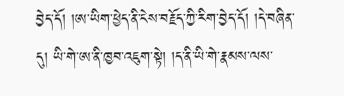བྱེད་དོ། །ཨ་ཡིག་ཕྱེད་ནི་ངེས་བརྗོད་ཀྱི་རིག་བྱེད་དོ། །དེ་བཞིན་དུ། ཡི་གེ་ཨ་ནི་ཁྱབ་འཇུག་སྟེ། །ད་ནི་ཡི་གེ་རྣམས་ལས་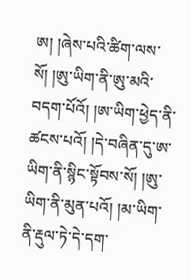ཨ། །ཞེས་པའི་ཚིག་ལས་སོ། །ཨུ་ཡིག་ནི་ཨུ་མའི་བདག་པོའོ། །ཨ་ཡིག་ཕྱེད་ནི་ཚངས་པའོ། །དེ་བཞིན་དུ་ཨ་ཡིག་ནི་སྙིང་སྟོབས་སོ། །ཨུ་ཡིག་ནི་མུན་པའོ། །མ་ཡིག་ནི་རྡུལ་ཏེ་དེ་དག་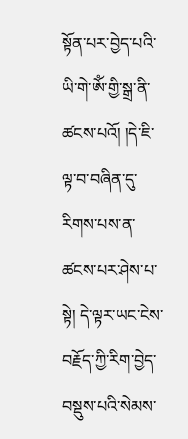སྟོན་པར་བྱེད་པའི་ཡི་གེ་ཨོཾ་གྱི་སྒྲ་ནི་ཚངས་པའོ། །དེ་ཇི་ལྟ་བ་བཞིན་དུ་རིགས་པས་ན་ཚངས་པར་ཤེས་པ་སྟེ། དེ་ལྟར་ཡང་ངེས་བརྗོད་ཀྱི་རིག་བྱེད་བསྡུས་པའི་སེམས་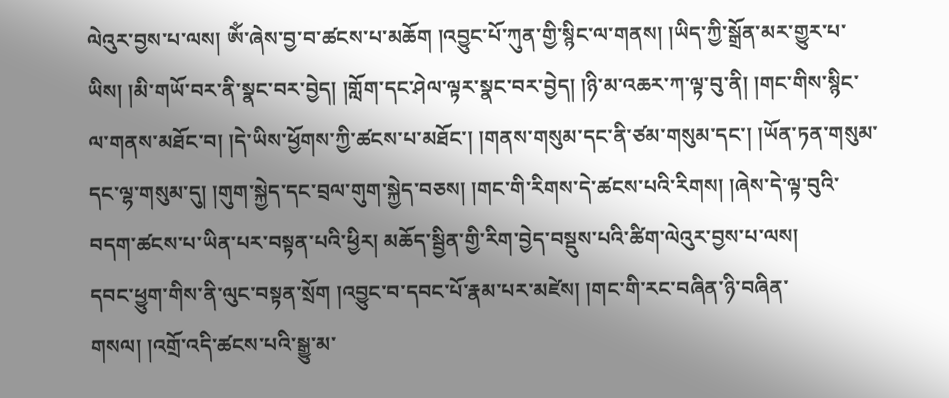ལེའུར་བྱས་པ་ལས། ཨོཾ་ཞེས་བྱ་བ་ཚངས་པ་མཆོག །འབྱུང་པོ་ཀུན་གྱི་སྙིང་ལ་གནས། །ཡིད་ཀྱི་སྒྲོན་མར་གྱུར་པ་ཡིས། །མི་གཡོ་བར་ནི་སྣང་བར་བྱེད། །གློག་དང་ཤེལ་ལྟར་སྣང་བར་བྱེད། །ཉི་མ་འཆར་ཀ་ལྟ་བུ་ནི། །གང་གིས་སྙིང་ལ་གནས་མཐོང་བ། །དེ་ཡིས་ཕྱོགས་ཀྱི་ཚངས་པ་མཐོང་། །གནས་གསུམ་དང་ནི་ཙམ་གསུམ་དང་། །ཡོན་ཏན་གསུམ་དང་ལྷ་གསུམ་དུ། །གུག་སྐྱེད་དང་བྲལ་གུག་སྐྱེད་བཅས། །གང་གི་རིགས་དེ་ཚངས་པའི་རིགས། །ཞེས་དེ་ལྟ་བུའི་བདག་ཚངས་པ་ཡིན་པར་བསྟན་པའི་ཕྱིར། མཆོད་སྦྱིན་གྱི་རིག་བྱེད་བསྡུས་པའི་ཚིག་ལེའུར་བྱས་པ་ལས།
དབང་ཕྱུག་གིས་ནི་ལུང་བསྟན་སྲོག །འབྱུང་བ་དབང་པོ་རྣམ་པར་མཛེས། །གང་གི་རང་བཞིན་ཉི་བཞིན་གསལ། །འགྲོ་འདི་ཚངས་པའི་སྒྱུ་མ་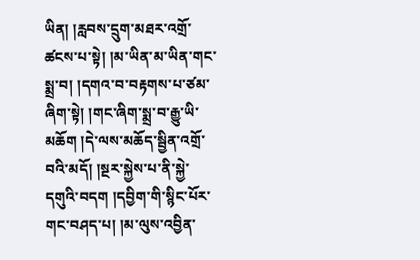ཡིན། །རླབས་དྲུག་མཐར་འགྲོ་ཚངས་པ་སྟེ། །མ་ཡིན་མ་ཡིན་གང་སྨྲ་བ། །དགའ་བ་བརྟགས་པ་ཙམ་ཞིག་སྟེ། །གང་ཞིག་སྨྲ་བ་རྒྱུ་ཡི་མཆོག །དེ་ལས་མཆོད་སྦྱིན་འགྲོ་བའི་མདོ། །སྔར་སྐྱེས་པ་ནི་སྐྱེ་དགུའི་བདག །དབྱིག་གི་སྙིང་པོར་གང་བཤད་པ། །མ་ལུས་འབྱིན་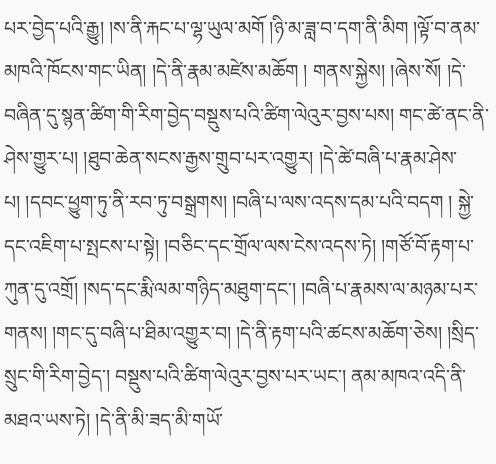པར་བྱེད་པའི་རྒྱུ། །ས་ནི་རྐང་པ་ལྷ་ཡུལ་མགོ །ཉི་མ་ཟླ་བ་དག་ནི་མིག །ལྟོ་བ་ནམ་མཁའི་ཁོངས་གང་ཡིན། །དེ་ནི་རྣམ་མཛེས་མཆོག ། གནས་སྐྱེས། །ཞེས་སོ། །དེ་བཞིན་དུ་སྙན་ཚིག་གི་རིག་བྱེད་བསྡུས་པའི་ཚིག་ལེའུར་བྱས་པས། གང་ཚེ་ནང་ནི་ཤེས་གྱུར་པ། །ཐུབ་ཆེན་སངས་རྒྱས་གྲུབ་པར་འགྱུར། །དེ་ཚེ་བཞི་པ་རྣམ་ཤེས་པ། །དབང་ཕྱུག་ཏུ་ནི་རབ་ཏུ་བསྒྲགས། །བཞི་པ་ལས་འདས་དམ་པའི་བདག ། སྐྱེ་དང་འཇིག་པ་སྤངས་པ་སྟེ། །བཅིང་དང་གྲོལ་ལས་ངེས་འདས་ཏེ། །གཙོ་བོ་རྟག་པ་ཀུན་དུ་འགྲོ། །སད་དང་རྨི་ལམ་གཉིད་མཐུག་དང་། །བཞི་པ་རྣམས་ལ་མཉམ་པར་གནས། །གང་དུ་བཞི་པ་ཐིམ་འགྱུར་བ། །དེ་ནི་རྟག་པའི་ཚངས་མཆོག་ཅེས། །སྲིད་སྲུང་གི་རིག་བྱེད་། བསྡུས་པའི་ཚིག་ལེའུར་བྱས་པར་ཡང་། ནམ་མཁའ་འདི་ནི་མཐའ་ཡས་ཏེ། །དེ་ནི་མི་ཟད་མི་གཡོ་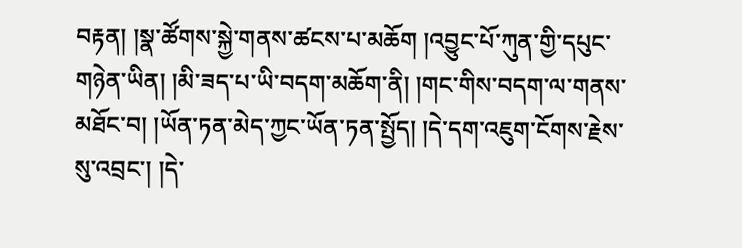བརྟན། །སྣ་ཚོགས་སྐྱེ་གནས་ཚངས་པ་མཆོག །འབྱུང་པོ་ཀུན་གྱི་དཔུང་གཉེན་ཡིན། །མི་ཟད་པ་ཡི་བདག་མཆོག་ནི། །གང་གིས་བདག་ལ་གནས་མཐོང་བ། །ཡོན་ཏན་མེད་ཀྱང་ཡོན་ཏན་སྤྱོད། །དེ་དག་འཇུག་ངོགས་རྗེས་སུ་འབྲང་། །དེ་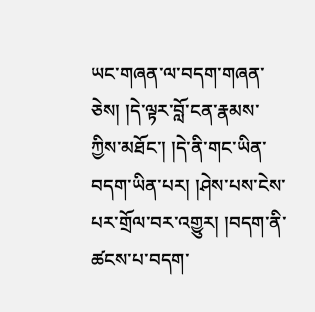ཡང་གཞན་ལ་བདག་གཞན་ཅེས། །དེ་ལྟར་བློ་ངན་རྣམས་ཀྱིས་མཐོང་། །དེ་ནི་གང་ཡིན་བདག་ཡིན་པར། །ཤེས་པས་ངེས་པར་གྲོལ་བར་འགྱུར། །བདག་ནི་ཚངས་པ་བདག་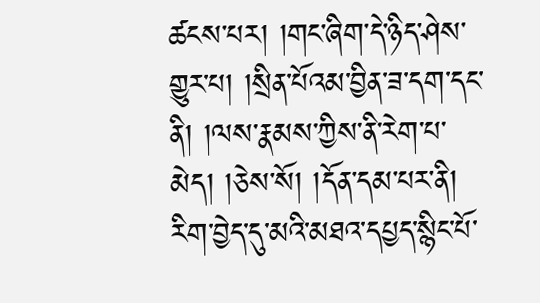ཚངས་པར། །གང་ཞིག་དེ་ཉིད་ཤེས་གྱུར་པ། །སྲིན་པོའམ་བྱིན་ཟ་དག་དང་ནི། །ལས་རྣམས་ཀྱིས་ནི་རེག་པ་མེད། །ཅེས་སོ། །དོན་དམ་པར་ནི། རིག་བྱེད་དུ་མའི་མཐའ་དཔྱད་སྙིང་པོ་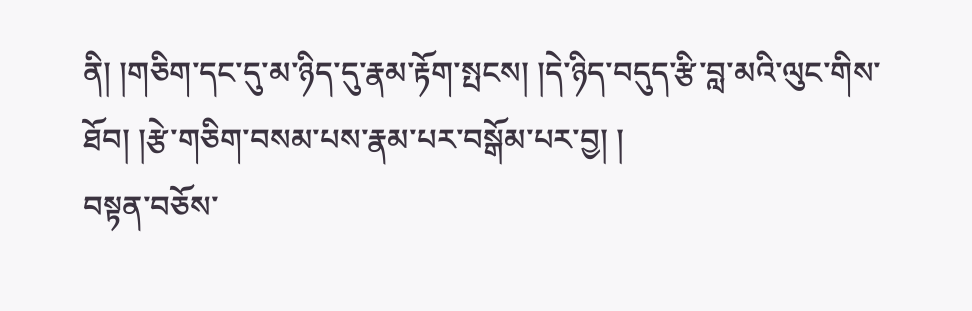ནི། །གཅིག་དང་དུ་མ་ཉིད་དུ་རྣམ་རྟོག་སྤངས། །དེ་ཉིད་བདུད་རྩི་བླ་མའི་ལུང་གིས་ཐོབ། །རྩེ་གཅིག་བསམ་པས་རྣམ་པར་བསྒོམ་པར་བྱ། །
བསྟན་བཅོས་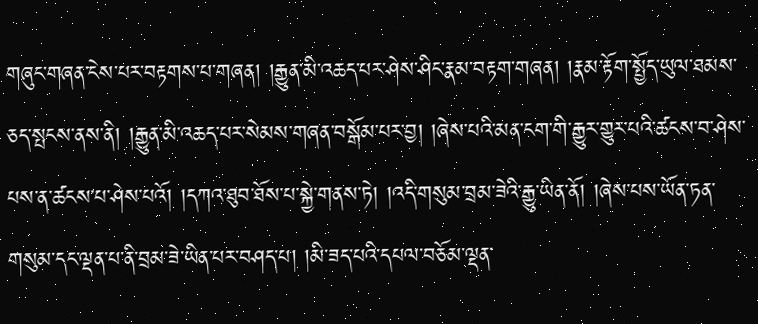གཞུང་གཞན་ངེས་པར་བརྟགས་པ་གཞན། །རྒྱུན་མི་འཆད་པར་ཤེས་ཤིང་རྣམ་བརྟག་གཞན། །རྣམ་རྟོག་སྤྱོད་ཡུལ་ཐམས་ཅད་སྤངས་ནས་ནི། །རྒྱུན་མི་འཆད་པར་སེམས་གཞན་བསྒོམ་པར་བྱ། །ཞེས་པའི་མན་ངག་གི་རྒྱུར་གྱུར་པའི་ཚངས་བ་ཤེས་པས་ན་ཚངས་པ་ཤེས་པའོ། །དཀའ་ཐུབ་ཐོས་པ་སྐྱེ་གནས་ཏེ། །འདི་གསུམ་བྲམ་ཟེའི་རྒྱུ་ཡིན་ནོ། །ཞེས་པས་ཡོན་ཏན་གསུམ་དང་ལྡན་པ་ནི་བྲམ་ཟེ་ཡིན་པར་བཤད་པ། །མི་ཟད་པའི་དཔལ་བཅོམ་ལྡན་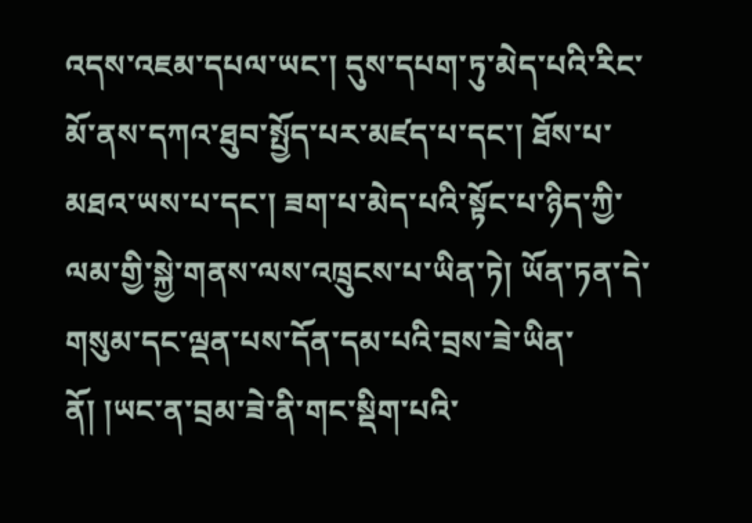འདས་འཇམ་དཔལ་ཡང་། དུས་དཔག་ཏུ་མེད་པའི་རིང་མོ་ནས་དཀའ་ཐུབ་སྤྱོད་པར་མཛད་པ་དང་། ཐོས་པ་མཐའ་ཡས་པ་དང་། ཟག་པ་མེད་པའི་སྟོང་པ་ཉིད་ཀྱི་ལམ་གྱི་སྐྱེ་གནས་ལས་འཁྲུངས་པ་ཡིན་ཏེ། ཡོན་ཏན་དེ་གསུམ་དང་ལྡན་པས་དོན་དམ་པའི་བྲས་ཟེ་ཡིན་ནོ། །ཡང་ན་བྲམ་ཟེ་ནི་གང་སྡིག་པའི་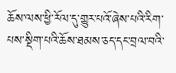ཆོས་ལས་ཕྱི་རོལ་དུ་གྱུར་པའོ་ཞེས་པའི་རིག་པས་སྡིག་པའི་ཆོས་ཐམས་ཅད་དང་བྲལ་བའི་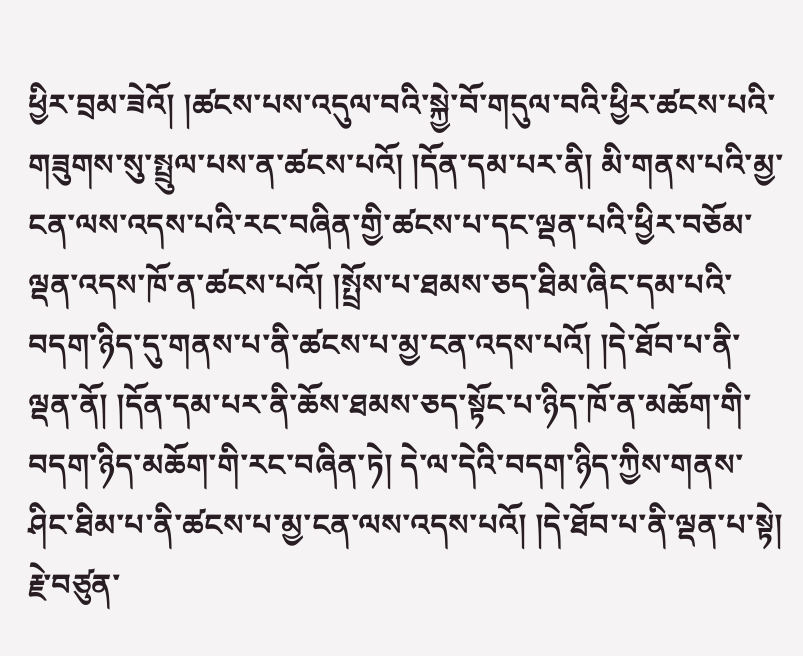ཕྱིར་བྲམ་ཟེའོ། །ཚངས་པས་འདུལ་བའི་སྐྱེ་བོ་གདུལ་བའི་ཕྱིར་ཚངས་པའི་གཟུགས་སུ་སྤྲུལ་པས་ན་ཚངས་པའོ། །དོན་དམ་པར་ནི། མི་གནས་པའི་མྱ་ངན་ལས་འདས་པའི་རང་བཞིན་གྱི་ཚངས་པ་དང་ལྡན་པའི་ཕྱིར་བཅོམ་ལྡན་འདས་ཁོ་ན་ཚངས་པའོ། །སྤྲོས་པ་ཐམས་ཅད་ཐིམ་ཞིང་དམ་པའི་བདག་ཉིད་དུ་གནས་པ་ནི་ཚངས་པ་མྱ་ངན་འདས་པའོ། །དེ་ཐོབ་པ་ནི་ལྡན་ནོ། །དོན་དམ་པར་ནི་ཆོས་ཐམས་ཅད་སྟོང་པ་ཉིད་ཁོ་ན་མཆོག་གི་བདག་ཉིད་མཆོག་གི་རང་བཞིན་ཏེ། དེ་ལ་དེའི་བདག་ཉིད་ཀྱིས་གནས་ཤིང་ཐིམ་པ་ནི་ཚངས་པ་མྱ་ངན་ལས་འདས་པའོ། །དེ་ཐོབ་པ་ནི་ལྡན་པ་སྟེ། རྗེ་བཙུན་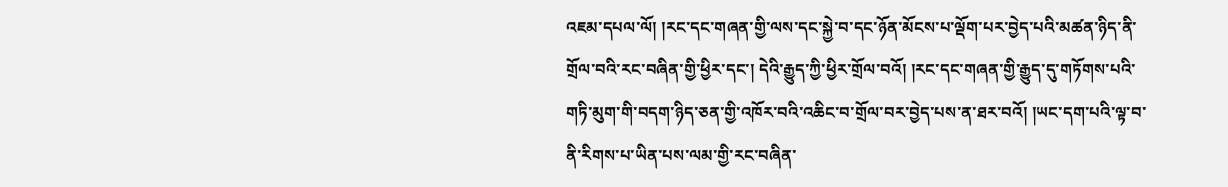འཇམ་དཔལ་ལོ། །རང་དང་གཞན་གྱི་ལས་དང་སྐྱེ་བ་དང་ཉོན་མོངས་པ་ལྡོག་པར་བྱེད་པའི་མཚན་ཉིད་ནི་གྲོལ་བའི་རང་བཞིན་གྱི་ཕྱིར་དང་། དེའི་རྒྱུད་ཀྱི་ཕྱིར་གྲོལ་བའོ། །རང་དང་གཞན་གྱི་རྒྱུད་དུ་གཏོགས་པའི་གཏི་མུག་གི་བདག་ཉིད་ཅན་གྱི་འཁོར་བའི་འཆིང་བ་གྲོལ་བར་བྱེད་པས་ན་ཐར་བའོ། །ཡང་དག་པའི་ལྟ་བ་ནི་རིགས་པ་ཡིན་པས་ལམ་གྱི་རང་བཞིན་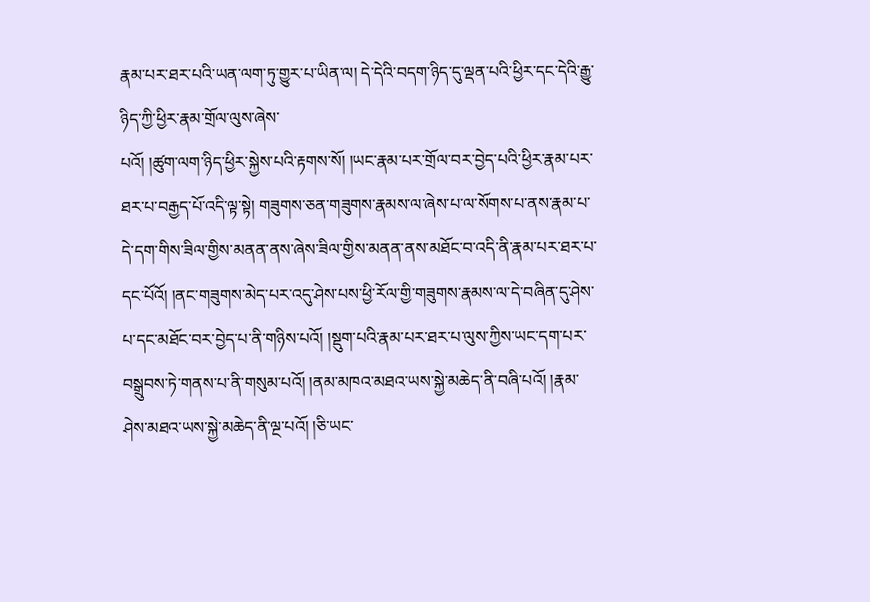རྣམ་པར་ཐར་པའི་ཡན་ལག་ཏུ་གྱུར་པ་ཡིན་ལ། དེ་དེའི་བདག་ཉིད་དུ་ལྡན་པའི་ཕྱིར་དང་དེའི་རྒྱུ་ཉིད་ཀྱི་ཕྱིར་རྣམ་གྲོལ་ལུས་ཞེས་
པའོ། །ཚུག་ལག་ཉིད་ཕྱིར་སྐྱེས་པའི་རྟགས་སོ། །ཡང་རྣམ་པར་གྲོལ་བར་བྱེད་པའི་ཕྱིར་རྣམ་པར་ཐར་པ་བརྒྱད་པོ་འདི་ལྟ་སྟེ། གཟུགས་ཅན་གཟུགས་རྣམས་ལ་ཞེས་པ་ལ་སོགས་པ་ནས་རྣམ་པ་དེ་དག་གིས་ཟིལ་གྱིས་མནན་ནས་ཞེས་ཟིལ་གྱིས་མནན་ནས་མཐོང་བ་འདི་ནི་རྣམ་པར་ཐར་པ་དང་པོའོ། །ནང་གཟུགས་མེད་པར་འདུ་ཤེས་པས་ཕྱི་རོལ་གྱི་གཟུགས་རྣམས་ལ་དེ་བཞིན་དུ་ཤེས་པ་དང་མཐོང་བར་བྱེད་པ་ནི་གཉིས་པའོ། །སྡུག་པའི་རྣམ་པར་ཐར་པ་ལུས་ཀྱིས་ཡང་དག་པར་བསྒྲུབས་ཏེ་གནས་པ་ནི་གསུམ་པའོ། །ནམ་མཁའ་མཐའ་ཡས་སྐྱེ་མཆེད་ནི་བཞི་པའོ། །རྣམ་ཤེས་མཐའ་ཡས་སྐྱེ་མཆེད་ནི་ལྔ་པའོ། །ཅི་ཡང་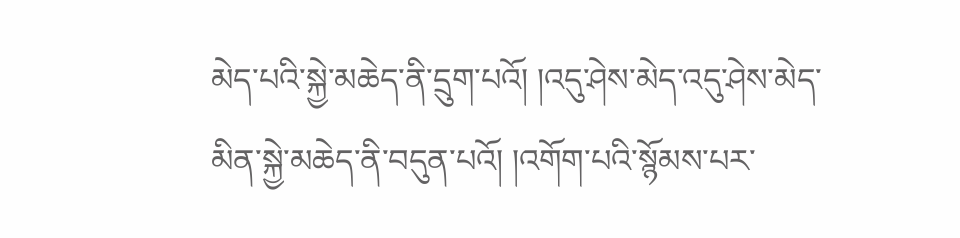མེད་པའི་སྐྱེ་མཆེད་ནི་དྲུག་པའོ། །འདུ་ཤེས་མེད་འདུ་ཤེས་མེད་མིན་སྐྱེ་མཆེད་ནི་བདུན་པའོ། །འགོག་པའི་སྙོམས་པར་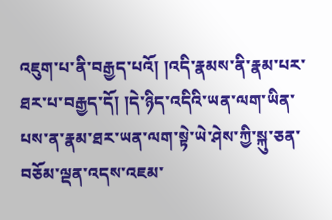འཇུག་པ་ནི་བརྒྱད་པའོ། །འདི་རྣམས་ནི་རྣམ་པར་ཐར་པ་བརྒྱད་དོ། །དེ་ཉིད་འདིའི་ཡན་ལག་ཡིན་པས་ན་རྣམ་ཐར་ཡན་ལག་སྟེ་ཡེ་ཤེས་ཀྱི་སྐུ་ཅན་བཅོམ་ལྡན་འདས་འཇམ་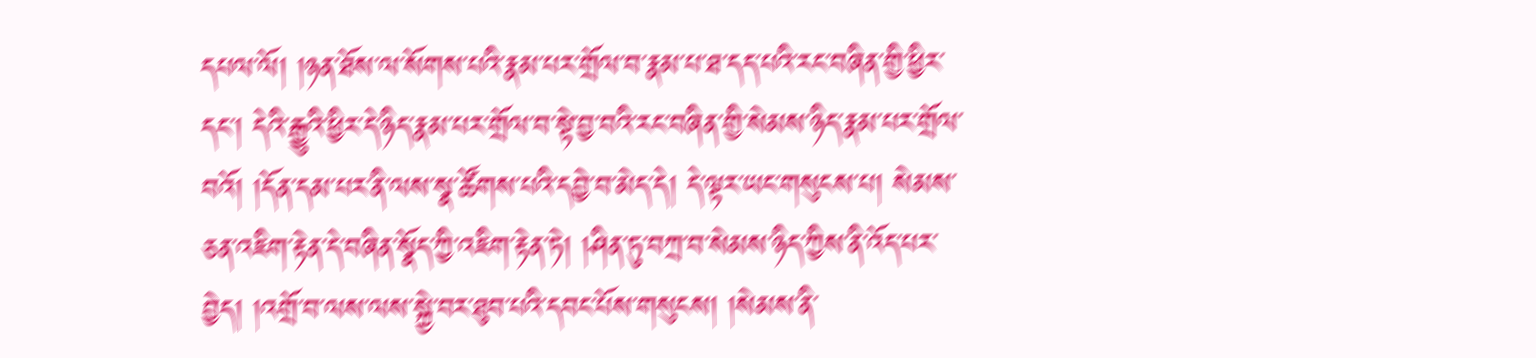དཔལ་ལོ། །ཉན་ཐོས་ལ་སོགས་པའི་རྣམ་པར་གྲོལ་བ་རྣམ་པ་ཐ་དད་པའི་རང་བཞིན་གྱི་ཕྱིར་དང་། དེའི་རྒྱུའི་ཕྱིར་དེ་ཉིད་རྣམ་པར་གྲོལ་བ་སྟེ་བྱ་བའི་རང་བཞིན་གྱི་སེམས་ཉིད་རྣམ་པར་གྲོལ་བའོ། །དོན་དམ་པར་ནི་ལས་སྣ་ཚོགས་པའི་དབྱེ་བ་མེད་དེ། དེ་ལྟར་ཡང་གསུངས་པ། སེམས་ཅན་འཇིག་རྟེན་དེ་བཞིན་སྣོད་ཀྱི་འཇིག་རྟེན་ཏེ། །ཤིན་ཏུ་བཀྲ་བ་སེམས་ཉིད་ཀྱིས་ནི་འོད་པར་བྱེད། །འགྲོ་བ་ལས་ལས་སྐྱེ་བར་ཐུབ་པའི་དབང་པོས་གསུངས། །སེམས་ནི་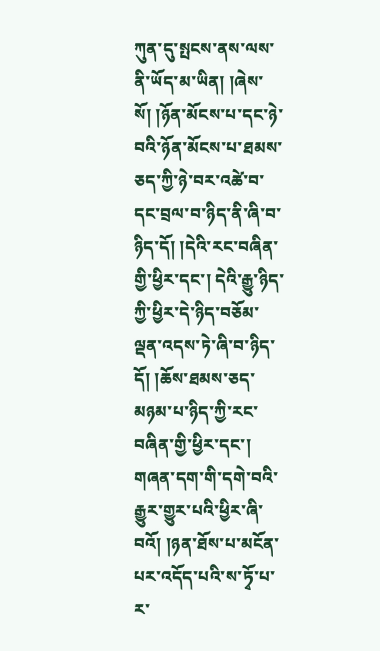ཀུན་དུ་སྤངས་ནས་ལས་ནི་ཡོད་མ་ཡིན། །ཞེས་སོ། །ཉོན་མོངས་པ་དང་ཉེ་བའི་ཉོན་མོངས་པ་ཐམས་ཅད་ཀྱི་ཉེ་བར་འཚེ་བ་དང་བྲལ་བ་ཉིད་ནི་ཞི་བ་ཉིད་དོ། །དེའི་རང་བཞིན་གྱི་ཕྱིར་དང་། དེའི་རྒྱུ་ཉིད་ཀྱི་ཕྱིར་དེ་ཉིད་བཅོམ་ལྡན་འདས་ཏེ་ཞི་བ་ཉིད་དོ། །ཆོས་ཐམས་ཅད་མཉམ་པ་ཉིད་ཀྱི་རང་བཞིན་གྱི་ཕྱིར་དང་། གཞན་དག་གི་དགེ་བའི་རྒྱུར་གྱུར་པའི་ཕྱིར་ཞི་བའོ། །ཉན་ཐོས་པ་མངོན་པར་འདོད་པའི་ས་ཏྭོ་པ་ར་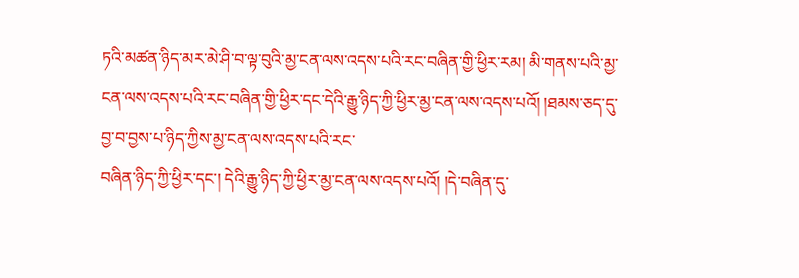ཏའི་མཚན་ཉིད་མར་མེ་ཤི་བ་ལྟ་བུའི་མྱ་ངན་ལས་འདས་པའི་རང་བཞིན་གྱི་ཕྱིར་རམ། མི་གནས་པའི་མྱ་ངན་ལས་འདས་པའི་རང་བཞིན་གྱི་ཕྱིར་དང་དེའི་རྒྱུ་ཉིད་ཀྱི་ཕྱིར་མྱ་ངན་ལས་འདས་པའོ། །ཐམས་ཅད་དུ་བྱ་བ་བྱས་པ་ཉིད་ཀྱིས་མྱ་ངན་ལས་འདས་པའི་རང་
བཞིན་ཉིད་ཀྱི་ཕྱིར་དང་། དེའི་རྒྱུ་ཉིད་ཀྱི་ཕྱིར་མྱ་ངན་ལས་འདས་པའོ། །དེ་བཞིན་དུ་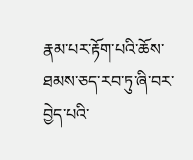རྣམ་པར་རྟོག་པའི་ཆོས་ཐམས་ཅད་རབ་ཏུ་ཞི་བར་བྱེད་པའི་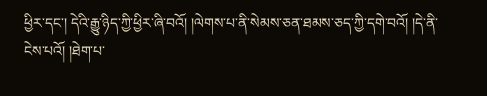ཕྱིར་དང་། དེའི་རྒྱུ་ཉིད་ཀྱི་ཕྱིར་ཞི་བའོ། །ལེགས་པ་ནི་སེམས་ཅན་ཐམས་ཅད་ཀྱི་དགེ་བའོ། །དེ་ནི་ངེས་པའོ། །ཐེག་པ་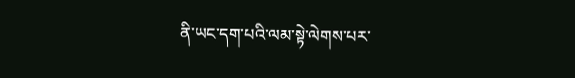ནི་ཡང་དག་པའི་ལམ་སྟེ་ལེགས་པར་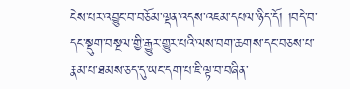ངེས་པར་འབྱུང་བ་བཅོམ་ལྡན་འདས་འཇམ་དཔལ་ཉིད་དོ། །བདེ་བ་དང་སྡུག་བསྔལ་གྱི་རྒྱུར་གྱུར་པའི་ལས་བག་ཆགས་དང་བཅས་པ་རྣམ་པ་ཐམས་ཅད་དུ་ཡང་དག་པ་ཇི་ལྟ་བ་བཞིན་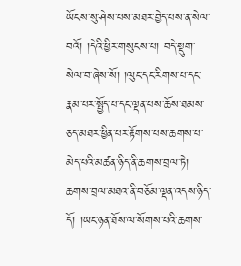ཡོངས་སུ་ཤེས་པས་མཐར་བྱེད་པས་ན་སེལ་བའོ། །དེའི་ཕྱིར་གསུངས་པ། བདེ་སྡུག་སེལ་བ་ཞེས་སོ། །ལུང་དང་རིགས་པ་དང་རྣམ་པར་སྤྱོད་པ་དང་ལྡན་པས་ཆོས་ཐམས་ཅད་མཐར་ཕྱིན་པར་རྟོགས་པས་ཆགས་པ་མེད་པའི་མཚན་ཉིད་ནི་ཆགས་བྲལ་ཏེ། ཆགས་བྲལ་མཐའ་ནི་བཅོམ་ལྡན་འདས་ཉིད་དོ། །ཡང་ཉན་ཐོས་ལ་སོགས་པའི་ཆགས་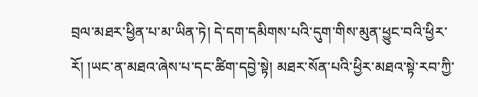བྲལ་མཐར་ཕྱིན་པ་མ་ཡིན་ཏེ། དེ་དག་དམིགས་པའི་དུག་གིས་མུན་ཕྱུང་བའི་ཕྱིར་རོ། །ཡང་ན་མཐའ་ཞེས་པ་དང་ཚིག་དབྱེ་སྟེ། མཐར་སོན་པའི་ཕྱིར་མཐའ་སྟེ་རབ་ཀྱི་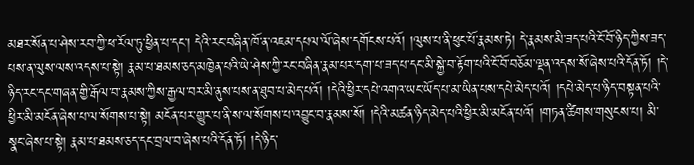མཐར་སོན་པ་ཤེས་རབ་ཀྱི་ཕ་རོལ་ཏུ་ཕྱིན་པ་དང་། དེའི་རང་བཞིན་ཁོ་ན་འཇམ་དཔལ་ལོ་ཞེས་དགོངས་པའོ། །ལུས་པ་ནི་ཕུང་པོ་རྣམས་ཏེ། དེ་རྣམས་མི་ཟད་པའི་ངོ་བོ་ཉིད་ཀྱིས་ཟད་པས་ན་ལུས་ལས་འདས་པ་སྟེ། རྣམ་པ་ཐམས་ཅད་མཁྱེན་པའི་ཡེ་ཤེས་ཀྱི་རང་བཞིན་རྣམ་པར་དག་པ་ཟད་པ་དང་མི་སྐྱེ་བ་རྟོག་པའི་ངོ་བོ་བཅོམ་ལྡན་འདས་སོ་ཞེས་པའི་དོན་ཏོ། །དེ་ཉིད་རང་དང་གཞན་གྱི་རྒོལ་བ་རྣམས་ཀྱིས་རྒྱལ་བར་མི་ནུས་པས་ན་ཐུབ་པ་མེད་པའོ། །དེའི་ཕྱིར་དཔེ་འགའ་ཡང་ཡོད་པ་མ་ཡིན་པས་དཔེ་མེད་པའོ། །དཔེ་མེད་པ་ཉིད་བསྟན་པའི་ཕྱིར་མི་མངོན་ཞེས་པ་ལ་སོགས་པ་སྟེ། མངོན་པར་གྱུར་པ་ནི་ས་ལ་སོགས་པ་འབྱུང་བ་རྣམས་སོ། །དེའི་མཚན་ཉིད་མེད་པའི་ཕྱིར་མི་མངོན་པའོ། །གཏན་ཚིགས་གསུངས་པ། མི་སྣང་ཞེས་པ་སྟེ། རྣམ་པ་ཐམས་ཅད་དང་བྲལ་བ་ཞེས་པའི་དོན་ཏོ། །དེ་ཉིད་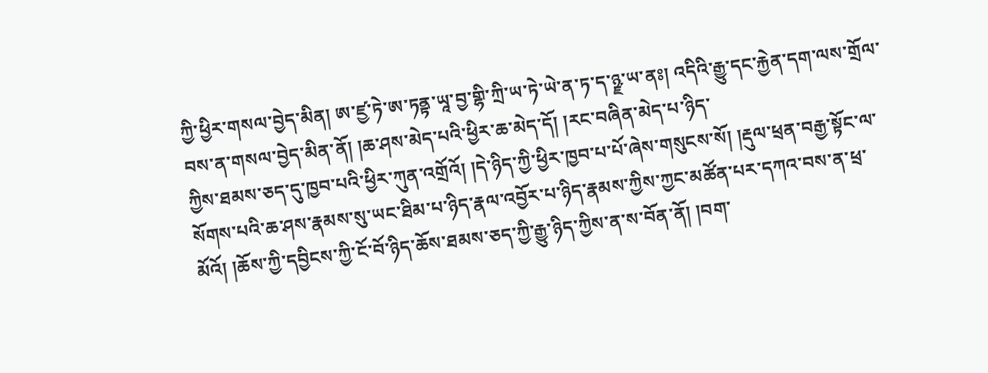ཀྱི་ཕྱིར་གསལ་བྱེད་མིན། ཨ་ཛྱ་ཏེ་ཨ་ཏནྟ་ཡཱ་བྱ་གྷི་ཀྲི་ཡ་ཏེ་ཡེ་ན་ཏ་ད་ཉྫ་ཡ་ནཿ། འདིའི་རྒྱུ་དང་རྐྱེན་དག་ལས་གྲོལ་བས་ན་གསལ་བྱེད་མིན་ནོ། །ཆ་ཤས་མེད་པའི་ཕྱིར་ཆ་མེད་དོ། །རང་བཞིན་མེད་པ་ཉིད་
ཀྱིས་ཐམས་ཅད་དུ་ཁྱབ་པའི་ཕྱིར་ཀུན་འགྲོའོ། །དེ་ཉིད་ཀྱི་ཕྱིར་ཁྱབ་པ་པོ་ཞེས་གསུངས་སོ། །རྡུལ་ཕྲན་བརྒྱ་སྟོང་ལ་སོགས་པའི་ཆ་ཤས་རྣམས་སུ་ཡང་ཐིམ་པ་ཉིད་རྣལ་འབྱོར་པ་ཉིད་རྣམས་ཀྱིས་ཀྱང་མཚོན་པར་དཀའ་བས་ན་ཕྲ་མོའོ། །ཆོས་ཀྱི་དབྱིངས་ཀྱི་ངོ་བོ་ཉིད་ཆོས་ཐམས་ཅད་ཀྱི་རྒྱུ་ཉིད་ཀྱིས་ན་ས་བོན་ནོ། །བག་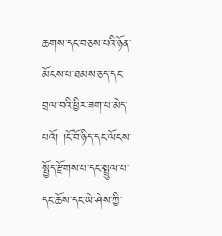ཆགས་དང་བཅས་པའི་ཉོན་མོངས་པ་ཐམས་ཅད་དང་བྲལ་བའི་ཕྱིར་ཟག་པ་མེད་པའོ། །ངོ་བོ་ཉིད་དང་ལོངས་སྤྱོད་རྫོགས་པ་དང་སྤྲུལ་པ་དང་ཆོས་དང་ཡེ་ཤེས་ཀྱི་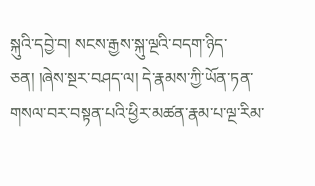སྐུའི་དབྱེ་བ། སངས་རྒྱས་སྐུ་ལྔའི་བདག་ཉིད་ཅན། །ཞེས་སྔར་བཤད་ལ། དེ་རྣམས་ཀྱི་ཡོན་ཏན་གསལ་བར་བསྟན་པའི་ཕྱིར་མཚན་རྣམ་པ་ལྔ་རིམ་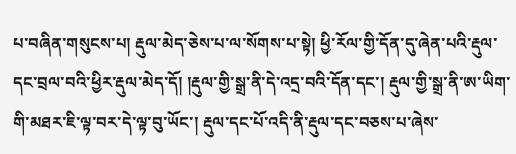པ་བཞིན་གསུངས་པ། རྡུལ་མེད་ཅེས་པ་ལ་སོགས་པ་སྟེ། ཕྱི་རོལ་གྱི་དོན་དུ་ཞེན་པའི་རྡུལ་དང་བྲལ་བའི་ཕྱིར་རྡུལ་མེད་དོ། །རྡུལ་གྱི་སྒྲ་ནི་དེ་འདྲ་བའི་དོན་དང་། རྡུལ་གྱི་སྒྲ་ནི་ཨ་ཡིག་གི་མཐར་ཇི་ལྟ་བར་དེ་ལྟ་བུ་ཡོང་། རྡུལ་དང་པོ་འདི་ནི་རྡུལ་དང་བཅས་པ་ཞེས་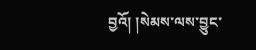བྱའོ། །སེམས་ལས་བྱུང་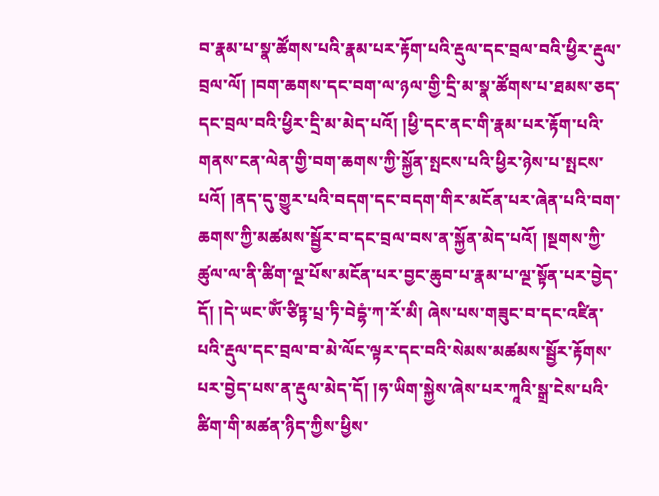བ་རྣམ་པ་སྣ་ཚོགས་པའི་རྣམ་པར་རྟོག་པའི་རྡུལ་དང་བྲལ་བའི་ཕྱིར་རྡུལ་བྲལ་ལོ། །བག་ཆགས་དང་བག་ལ་ཉལ་གྱི་དྲི་མ་སྣ་ཚོགས་པ་ཐམས་ཅད་དང་བྲལ་བའི་ཕྱིར་དྲི་མ་མེད་པའོ། །ཕྱི་དང་ནང་གི་རྣམ་པར་རྟོག་པའི་གནས་ངན་ལེན་གྱི་བག་ཆགས་ཀྱི་སྐྱོན་སྤངས་པའི་ཕྱིར་ཉེས་པ་སྤངས་པའོ། །ནད་དུ་གྱུར་པའི་བདག་དང་བདག་གིར་མངོན་པར་ཞེན་པའི་བག་ཆགས་ཀྱི་མཚམས་སྦྱོར་བ་དང་བྲལ་བས་ན་སྐྱོན་མེད་པའོ། །སྔགས་ཀྱི་ཚུལ་ལ་ནི་ཚིག་ལྔ་པོས་མངོན་པར་བྱང་ཆུབ་པ་རྣམ་པ་ལྔ་སྟོན་པར་བྱེད་དོ། །དེ་ཡང་ཨོཾ་ཙིཏྟ་པྲ་ཏི་བེདྷཾ་ཀ་རོ་མི། ཞེས་པས་གཟུང་བ་དང་འཛིན་པའི་རྡུལ་དང་བྲལ་བ་མེ་ལོང་ལྟར་དང་བའི་སེམས་མཚམས་སྦྱོར་རྟོགས་པར་བྱེད་པས་ན་རྡུལ་མེད་དོ། །ཧ་ཡིག་སྐྱེས་ཞེས་པར་ཀཱའི་སྒྲ་ངེས་པའི་ཚིག་གི་མཚན་ཉིད་ཀྱིས་ཕྱིས་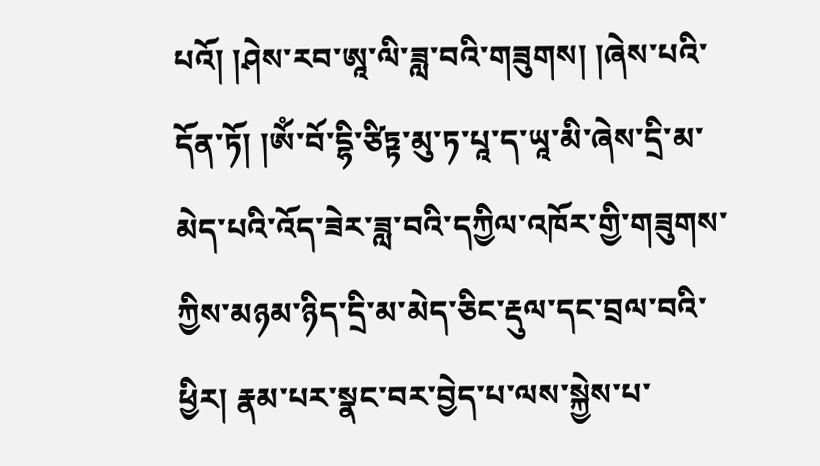པའོ། །ཤེས་རབ་ཨཱ་ལི་ཟླ་བའི་གཟུགས། །ཞེས་པའི་དོན་ཏོ། །ཨོཾ་བོ་དྷི་ཙིཏྟ་མུ་ཏ་པཱ་ད་ཡཱ་མི་ཞེས་དྲི་མ་མེད་པའི་འོད་ཟེར་ཟླ་བའི་དཀྱིལ་འཁོར་གྱི་གཟུགས་ཀྱིས་མཉམ་ཉིད་དྲི་མ་མེད་ཅིང་རྡུལ་དང་བྲལ་བའི་ཕྱིར། རྣམ་པར་སྣང་བར་བྱེད་པ་ལས་སྐྱེས་པ་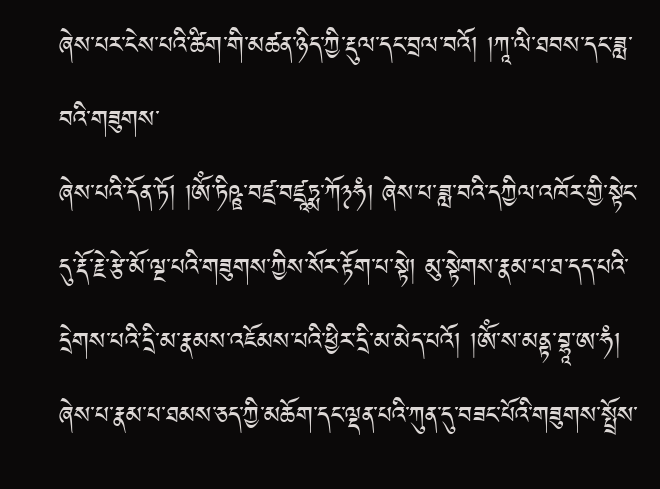ཞེས་པར་ངེས་པའི་ཚིག་གི་མཚན་ཉིད་ཀྱི་རྡུལ་དང་བྲལ་བའོ། །ཀཱ་ལི་ཐབས་དང་ཟླ་བའི་གཟུགས་
ཞེས་པའི་དོན་ཏོ། །ཨོཾ་ཏིཥྛ་བཛྲ་བཛྲཱཏྨ་ཀོ྅ཧཾ། ཞེས་པ་ཟླ་བའི་དཀྱིལ་འཁོར་གྱི་སྟེང་དུ་རྡོ་རྗེ་རྩེ་མོ་ལྔ་པའི་གཟུགས་ཀྱིས་སོར་རྟོག་པ་སྟེ། མུ་སྟེགས་རྣམ་པ་ཐ་དད་པའི་དྲེགས་པའི་དྲི་མ་རྣམས་འཇོམས་པའི་ཕྱིར་དྲི་མ་མེད་པའོ། །ཨོཾ་ས་མནྟ་བྷཱ་ཨ་ཧཾ། ཞེས་པ་རྣམ་པ་ཐམས་ཅད་ཀྱི་མཆོག་དང་ལྡན་པའི་ཀུན་དུ་བཟང་པོའི་གཟུགས་སྤྲོས་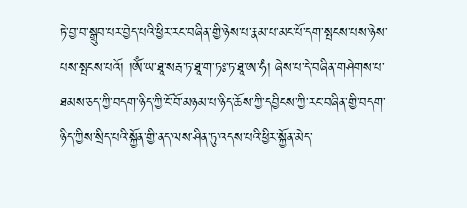ཏེ་བྱ་བ་སྒྲུབ་པར་བྱེད་པའི་ཕྱིར་རང་བཞིན་གྱི་ཉེས་པ་རྣམ་པ་མང་པོ་དག་སྤངས་པས་ཉེས་པས་སྤངས་པའོ། །ཨོཾ་ཡ་ཐཱ་སརྦ་ཏ་ཐཱ་ག་ཏཿ་ཏ་ཐཱ་ཨ་ཧཾ། ཞེས་པ་དེ་བཞིན་གཤེགས་པ་ཐམས་ཅད་ཀྱི་བདག་ཉིད་ཀྱི་ངོ་བོ་མཉམ་པ་ཉིད་ཆོས་ཀྱི་དབྱིངས་ཀྱི་རང་བཞིན་གྱི་བདག་ཉིད་ཀྱིས་སྲིད་པའི་སྐྱོན་གྱི་ནད་ལས་ཤིན་ཏུ་འདས་པའི་ཕྱིར་སྐྱོན་མེད་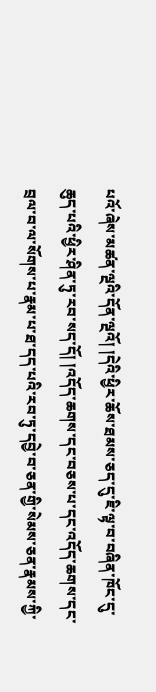པའོ་ཞེས་མཚན་ལྔའི་དོན་ལྔའོ། །དེའི་ཕྱིར་ཆོས་ཐམས་ཅད་དུ་ཇི་ལྟ་བ་བཞིན་ཁོང་དུ་ཆུད་པའི་ཕྱིར་ཤིན་ཏུ་རབ་སད་དོ། །འདོད་ཆགས་དང་བཅས་པ་དང་འདོད་ཆགས་དང་བྲལ་བ་ལ་སོགས་པ་རྣམ་པ་ཐ་དད་པའི་རབ་ཏུ་དབྱེ་བ་ཅན་གྱི་སེམས་ཅན་རྣམས་ཀྱི་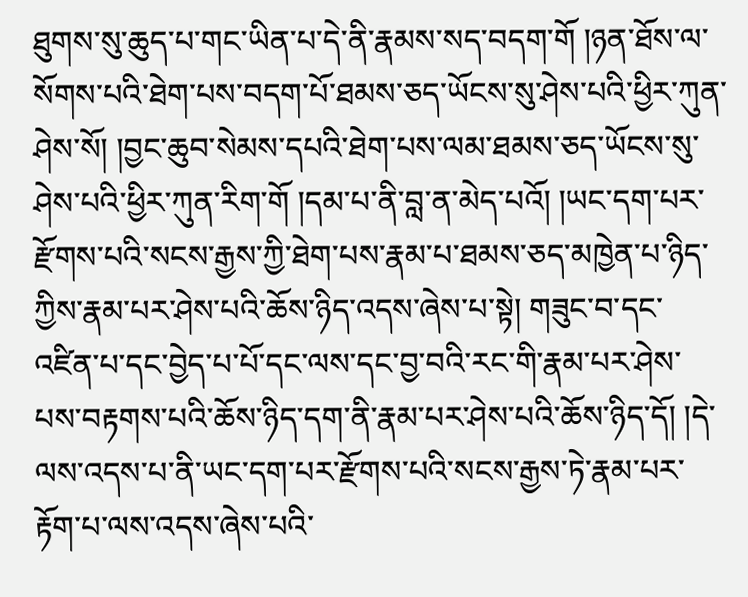ཐུགས་སུ་ཆུད་པ་གང་ཡིན་པ་དེ་ནི་རྣམས་སད་བདག་གོ །ཉན་ཐོས་ལ་སོགས་པའི་ཐེག་པས་བདག་པོ་ཐམས་ཅད་ཡོངས་སུ་ཤེས་པའི་ཕྱིར་ཀུན་ཤེས་སོ། །བྱང་ཆུབ་སེམས་དཔའི་ཐེག་པས་ལམ་ཐམས་ཅད་ཡོངས་སུ་ཤེས་པའི་ཕྱིར་ཀུན་རིག་གོ །དམ་པ་ནི་བླ་ན་མེད་པའོ། །ཡང་དག་པར་རྫོགས་པའི་སངས་རྒྱས་ཀྱི་ཐེག་པས་རྣམ་པ་ཐམས་ཅད་མཁྱེན་པ་ཉིད་ཀྱིས་རྣམ་པར་ཤེས་པའི་ཆོས་ཉིད་འདས་ཞེས་པ་སྟེ། གཟུང་བ་དང་འཛིན་པ་དང་བྱེད་པ་པོ་དང་ལས་དང་བྱ་བའི་རང་གི་རྣམ་པར་ཤེས་པས་བརྟགས་པའི་ཆོས་ཉིད་དག་ནི་རྣམ་པར་ཤེས་པའི་ཆོས་ཉིད་དོ། །དེ་ལས་འདས་པ་ནི་ཡང་དག་པར་རྫོགས་པའི་སངས་རྒྱས་ཏེ་རྣམ་པར་རྟོག་པ་ལས་འདས་ཞེས་པའི་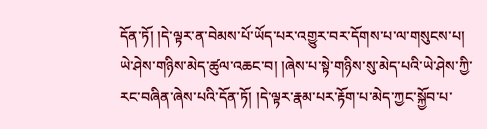དོན་ཏོ། །དེ་ལྟར་ན་བེམས་པོ་ཡོད་པར་འགྱུར་བར་དོགས་པ་ལ་གསུངས་པ། ཡེ་ཤེས་གཉིས་མེད་ཚུལ་འཆང་བ། །ཞེས་པ་སྟེ་གཉིས་སུ་མེད་པའི་ཡེ་ཤེས་ཀྱི་རང་བཞིན་ཞེས་པའི་དོན་ཏོ། །དེ་ལྟར་རྣམ་པར་རྟོག་པ་མེད་ཀྱང་སྐྱོབ་པ་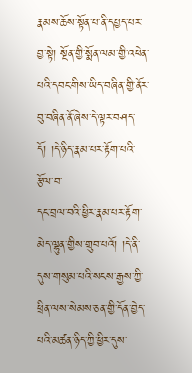རྣམས་ཆོས་སྟོན་པ་ནི་དཔྱད་པར་བྱ་སྟེ། སྔོན་གྱི་སྨོན་ལམ་གྱི་འཕེན་པའི་དབང་གིས་ཡིད་བཞིན་གྱི་ནོར་བུ་བཞིན་ནོ་ཞེས་དེ་ལྟར་བཤད་དོ། །དེ་ཉིད་རྣམ་པར་རྟོག་པའི་རྩོལ་བ་
དང་བྲལ་བའི་ཕྱིར་རྣམ་པར་རྟོག་མེད་ལྷུན་གྱིས་གྲུབ་པའོ། །དེ་ནི་དུས་གསུམ་པའི་སངས་རྒྱས་ཀྱི་ཕྲིན་ལས་སེམས་ཅན་གྱི་དོན་བྱེད་པའི་མཚན་ཉིད་ཀྱི་ཕྱིར་དུས་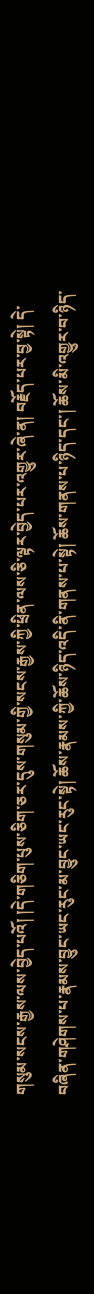གསུམ་སངས་རྒྱས་ལས་བྱེད་པའོ། །དེ་གཅིག་པུས་ཅིག་ཅར་དུས་གསུམ་གྱི་སངས་རྒྱས་ཀྱི་ཕྲིན་ལས་ཅི་ལྟར་བྱེད་པར་འགྱུར་ཞེ་ན། བརྗོད་པར་བྱ་སྟེ། དེ་བཞིན་གཤེགས་པ་རྣམས་བྱུང་ཡང་རུང་མ་བྱུང་ཡང་རུང་སྟེ། ཆོས་རྣམས་ཀྱི་ཆོས་ཉིད་འདི་ནི་གནས་པ་སྟེ། ཆོས་གནས་པ་ཉིད་དང་། ཆོས་མི་འགྱུར་བ་ཉིད་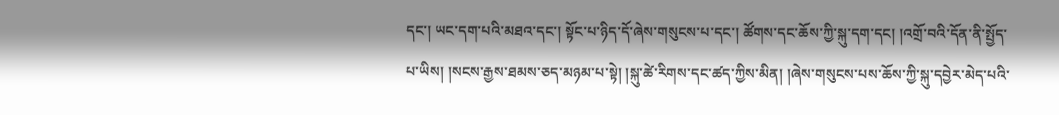དང་། ཡང་དག་པའི་མཐའ་དང་། སྟོང་པ་ཉིད་དོ་ཞེས་གསུངས་པ་དང་། ཚོགས་དང་ཆོས་ཀྱི་སྐུ་དག་དང། །འགྲོ་བའི་དོན་ནི་སྤྱོད་པ་ཡིས། །སངས་རྒྱས་ཐམས་ཅད་མཉམ་པ་སྟེ། །སྐུ་ཚེ་རིགས་དང་ཚད་ཀྱིས་མིན། །ཞེས་གསུངས་པས་ཆོས་ཀྱི་སྐུ་དབྱེར་མེད་པའི་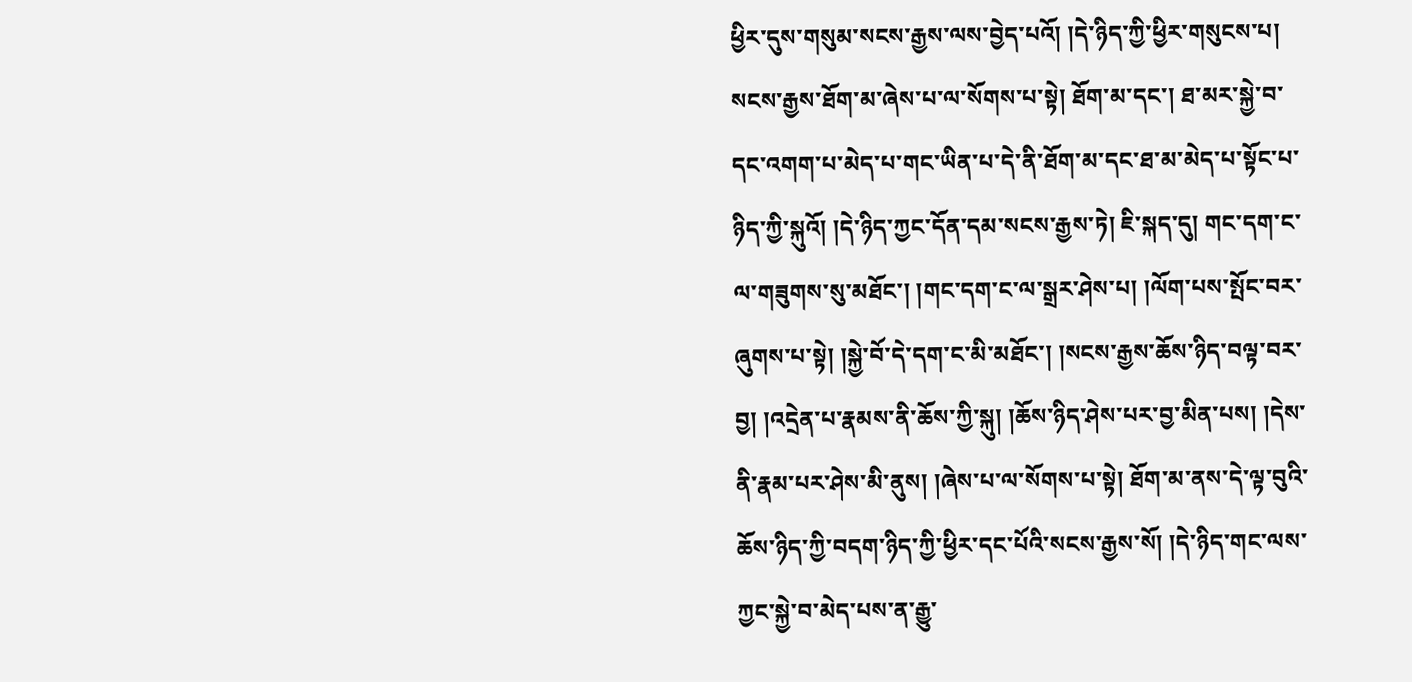ཕྱིར་དུས་གསུམ་སངས་རྒྱས་ལས་བྱེད་པའོ། །དེ་ཉིད་ཀྱི་ཕྱིར་གསུངས་པ། སངས་རྒྱས་ཐོག་མ་ཞེས་པ་ལ་སོགས་པ་སྟེ། ཐོག་མ་དང་། ཐ་མར་སྐྱེ་བ་དང་འགག་པ་མེད་པ་གང་ཡིན་པ་དེ་ནི་ཐོག་མ་དང་ཐ་མ་མེད་པ་སྟོང་པ་ཉིད་ཀྱི་སྐུའོ། །དེ་ཉིད་ཀྱང་དོན་དམ་སངས་རྒྱས་ཏེ། ཇི་སྐད་དུ། གང་དག་ང་ལ་གཟུགས་སུ་མཐོང་། །གང་དག་ང་ལ་སྒྲར་ཤེས་པ། །ལོག་པས་སྤོང་བར་ཞུགས་པ་སྟེ། །སྐྱེ་བོ་དེ་དག་ང་མི་མཐོང་། །སངས་རྒྱས་ཆོས་ཉིད་བལྟ་བར་བྱ། །འདྲེན་པ་རྣམས་ནི་ཆོས་ཀྱི་སྐུ། །ཆོས་ཉིད་ཤེས་པར་བྱ་མིན་པས། །དེས་ནི་རྣམ་པར་ཤེས་མི་ནུས། །ཞེས་པ་ལ་སོགས་པ་སྟེ། ཐོག་མ་ནས་དེ་ལྟ་བུའི་ཆོས་ཉིད་ཀྱི་བདག་ཉིད་ཀྱི་ཕྱིར་དང་པོའི་སངས་རྒྱས་སོ། །དེ་ཉིད་གང་ལས་ཀྱང་སྐྱེ་བ་མེད་པས་ན་རྒྱུ་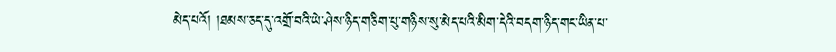མེད་པའོ། །ཐམས་ཅད་དུ་འགྲོ་བའི་ཡེ་ཤེས་ཉིད་གཅིག་པུ་གཉིས་སུ་མེད་པའི་མིག་དེའི་བདག་ཉིད་གང་ཡིན་པ་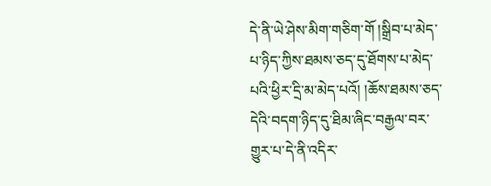དེ་ནི་ཡེ་ཤེས་མིག་གཅིག་གོ །སྒྲིབ་པ་མེད་པ་ཉིད་ཀྱིས་ཐམས་ཅད་དུ་ཐོགས་པ་མེད་པའི་ཕྱིར་དྲི་མ་མེད་པའོ། །ཆོས་ཐམས་ཅད་དེའི་བདག་ཉིད་དུ་ཐིམ་ཞིང་བརྒྱལ་བར་གྱུར་པ་དེ་ནི་འདིར་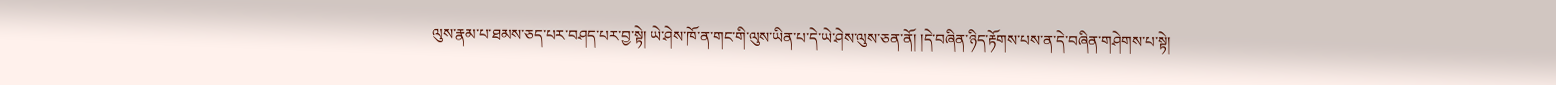ལུས་རྣམ་པ་ཐམས་ཅད་པར་བཤད་པར་བྱ་སྟེ། ཡེ་ཤེས་ཁོ་ན་གང་གི་ལུས་ཡིན་པ་དེ་ཡེ་ཤེས་ལུས་ཅན་ནོ། །དེ་བཞིན་ཉིད་རྟོགས་པས་ན་དེ་བཞིན་གཤེགས་པ་སྟེ།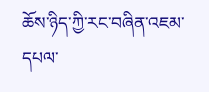ཆོས་ཉིད་ཀྱི་རང་བཞིན་འཇམ་དཔལ་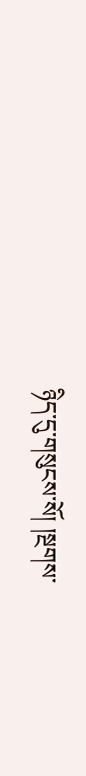ཉིད་དུ་གསུངས་སོ། །སྔགས་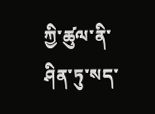ཀྱི་ཚུལ་ནི་ཤིན་ཏུ་སད་